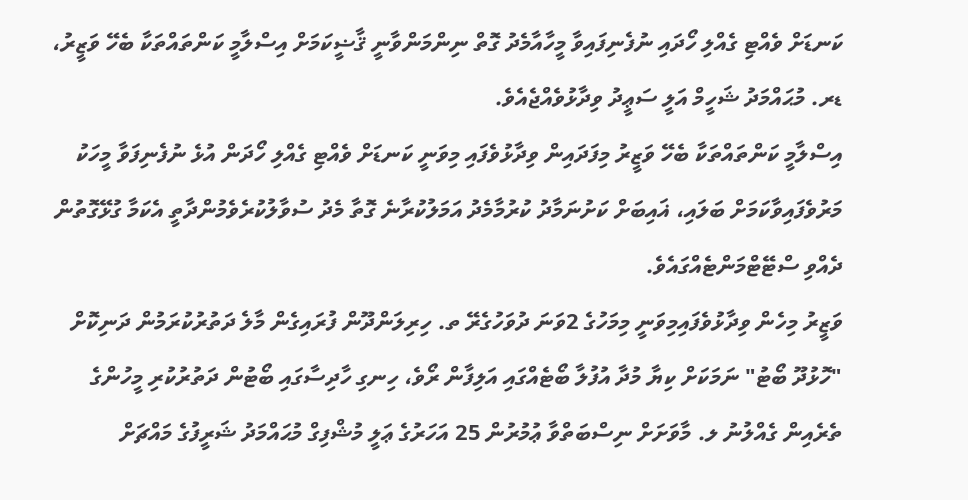ކަނޑަށް ވެއްޓި ގެއްލި ހޯދައި ނުފެނިފައިވާ މީހާއާމެދު ގޮތް ނިންމަންވާނީ ޤާޟީކަމަށް އިސްލާމީ ކަންތައްތަކާ ބެހޭ ވަޒީރު، ޑރ. މުޙައްމަދު ޝަހީމް އަލީ ސަޢީދު ވިދާޅުވެއްޖެއެވެ.
އިސްލާމީ ކަންތައްތަކާ ބެހޭ ވަޒީރު މިފަދައިން ވިދާޅުވެފައި މިވަނީ ކަނޑަށް ވެއްޓި ގެއްލި ހޯދަން އުޅެ ނުފެނިފަވާ މީހަކު މަރުވެފައިވާކަމަށް ބަލައި، ޣައިބަށް ކަށުނަމާދު ކުރުމާމެދު އަމަލުކުރާނެ ގޮތާ މެދު ސުވާލުކުރެވެމުންދާތީ އެކަމާ ގުޅޭގޮތުން ދެއްވި ސްޓޭޓްމަންޓެއްގައެވެ.
ވަޒީރު މިހެން ވިދާޅުވެފައިމިވަނީ މިމަހުގެ 2ވަނަ ދުވަހުގެރޭ ތ. ހިރިލަންދޫން ފުރައިގެން މާލެ ދަތުރުކުރަމުން ދަނިކޮށް "ހޮޅުދޫ ބޯޓު" ނަމަކަށް ކިޔާ މުދާ އުފުލާ ބޯޓެއްގައި އަލިފާން ރޯވެ، ހިނގި ހާދިސާގައި ބޯޓުން ދަތުރުކުރި މީހުންގެ ތެރެއިން ގެއްލުނު ލ. މާވަށަށް ނިސްބަތްވާ ޢުމުރުން 25 އަހަރުގެ ޢަލީ މުޝްފިގް މުޙައްމަދު ޝަރީފުގެ މައްޗަށް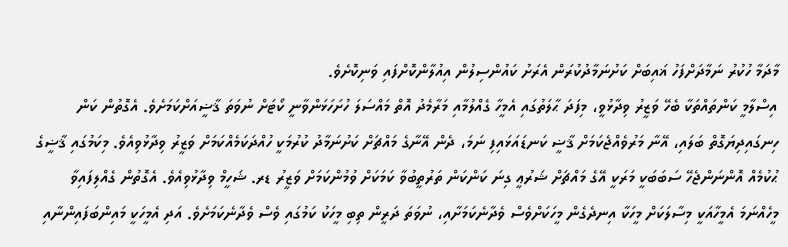މާދަމާ ހުކުރު ނަމާދަށްފަހު ޣައިބަށް ކަށުނަމާދުކުރަން އެރަށު ކައުންސިލުން އިއުލާންކޮށްފައި ވަނިކޮށެވެ.
އިސްލާމީ ކަންތައްތަކާ ބެހޭ ވަޒީރު ވިދާޅުވީ، މިފަދަ ޙާލަތުގައި އެމީހާ ގެއްލުމާއި މަރާމެދު އޮތް މައްސަލަ ހުށަހަޅަންވާނީ ކޯޓަށް ނުވަތަ ޤާޟީއަށްކަމަށެވެ. އެގޮތުން ކަން ހިނގައިދިޔަގޮތް ބަލައި، އޭނާ މަރުވެއްޖެކަމަށް ޤާޟީ ކަނޑައަޅައިފި ނަމަ، ދެން އޭނާގެ މައްޗަށް ކަށުނަމާދު ކުރުމަކީ ހުއްދަކަމެއްކަމަށް ވަޒީރު ވިދާޅުވިއެވެ. މިކަމުގައި ޤާޟީގެ ޙުކުމެއް އޮންނަންޖެހޭ ސަބަބަކީ މަރަކީ އޭގެ މައްޗަށް ޝަރުޢީ ގިނަ ކަންކަން ތަރުތީބުވާ ކަމަކަށް ވުމުންކަމަށް ވަޒީރު ޑރ. ޝަހީމް ވިދާޅުވިއެވެ. އެގޮތުން ގެއްލިފައިވާ މީހެއްނަމަ އެމީހާއަކީ މިސާލަކަށް މީހަކާ އިނދެގެން މީހަކަށްވެސް ވެދާނެކަމަށާއި، ނުވަތަ ދަރީން ތިބި މީހަކު ކަމުގައި ވެސް ވެދާނެކަމަށެވެ. އަދި އެމީހަކީ މައިންބަފައިންނާއި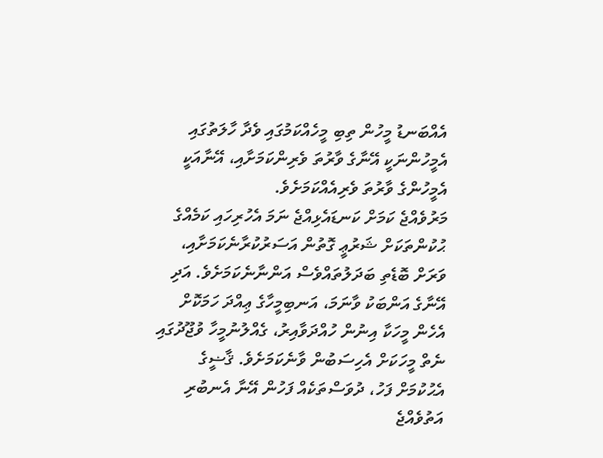އެއްބަނޑު މީހުން ތިބި މީހެއްކަމުގައި ވެދާ ހާލަތުގައި އެމީހުންނަކީ އޭނާގެ ވާރުތަ ވެރިންކަމަށާއި، އޭނާއަކީ އެމީހުންގެ ވާރުތަ ވެރިއެއްކަމަށެވެ.
މަރުވެއްޖެ ކަމަށް ކަނޑައެޅިއްޖެ ނަމަ އެހުރިހައި ކަމެއްގެ ޙުކުންތަކަށް ޝަރުޢީ ގޮތުން އަސަރުކުރާނެކަމަށާއި، ވަރަށް ބޮޑެތި ބަދަލުތައްވެސް އަންނާނެކަމަށެވެ. އަދި އޭނާގެ އަންބަކު ވާނަމަ، އަނބިމީހާގެ ޢިއްދަ ހަމަކޮށް އެހެން މީހަކާ އިނުން ހުއްދަވާއިރު، ގެއްލުނުމީހާ ވުޖޫދުގައި ނެތް މީހަކަށް އެހިސަބުން ވާނެކަމަށެވެ. ޤާޟީގެ އެޙުކުމަށް ފަހު، ދުވަސްތަކެއް ފަހުން އޭނާ އެނބުރި އަތުވެއްޖެ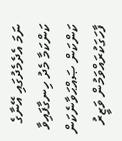ނަމަ އެދެމެދުގައި އޭނާގެ ކަންކަމާ މެދު ހިނގާފައިވާ ކަންކަން ޞައްޙަވާނެކަން ފާހަގަކުރައްވަމުން ވަޒީރު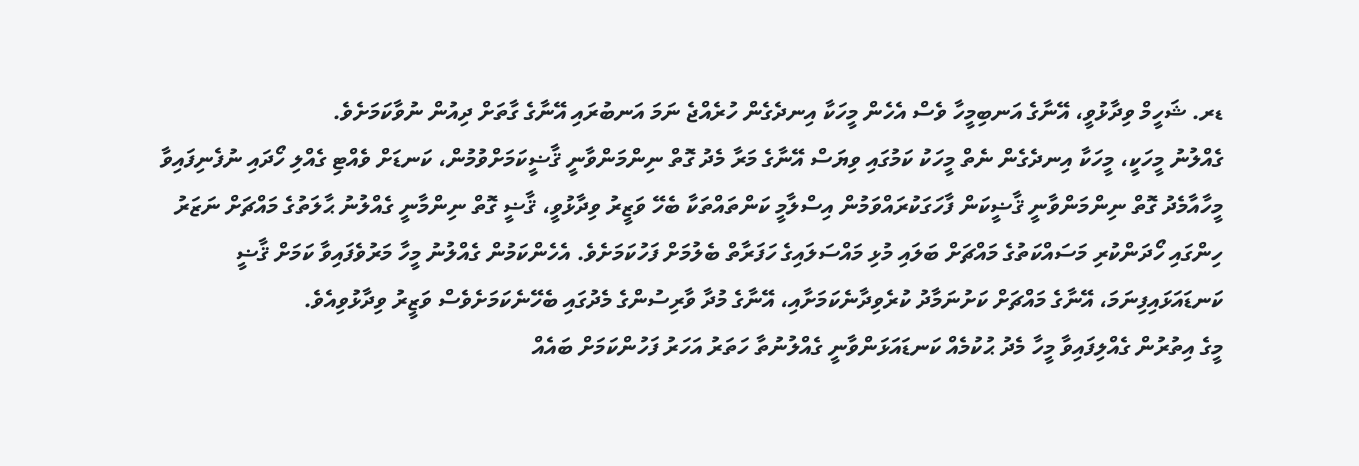ޑރ. ޝަހީމް ވިދާޅުވީ، އޭނާގެ އަނބިމީހާ ވެސް އެހެން މީހަކާ އިނދެގެން ހުރެއްޖެ ނަމަ އަނބުރައި އޭނާގެ ގާތަށް ދިއުން ނުވާކަމަށެވެ.
ގެއްލުނު މީހަކީ، މީހަކާ އިނދެގެން ނެތް މީހަކު ކަމުގައި ވިޔަސް އޭނާގެ މަރާ މެދު ގޮތް ނިންމަންވާނީ ޤާޟީކަމަށްވުމުން، ކަނޑަށް ވެއްޓި ގެއްލި ހޯދައި ނުފެނިފައިވާ މީހާއާމެދު ގޮތް ނިންމަންވާނީ ޤާޟީކަން ފާހަގަކުރައްވަމުން އިސްލާމީ ކަންތައްތަކާ ބެހޭ ވަޒީރު ވިދާޅުވީ، ޤާޟީ ގޮތް ނިންމާނީ ގެއްލުނު ޙާލަތުގެ މައްޗަށް ނަޒަރު ހިންގައި ހޯދަންކުރި މަސައްކަތުގެ މައްޗަށް ބަލައި މުޅި މައްސަލައިގެ ހަފަރާތް ބެލުމަށް ފަހުކަމަށެވެ. އެހެންކަމުން ގެއްލުނު މީހާ މަރުވެފައިވާ ކަމަށް ޤާޟީ ކަނޑައަޅައިފިނަމަ، އޭނާގެ މައްޗަށް ކަށުނަމާދު ކުރެވިދާނެކަމަށާއި، އޭނާގެ މުދާ ވާރިސުންގެ މެދުގައި ބެހޭނެކަމަށެވެސް ވަޒީރު ވިދާޅުވިއެވެ.
މީގެ އިތުރުން ގެއްލިފައިވާ މީހާ މެދު ޙުކުމެއް ކަނޑައަޅަންވާނީ ގެއްލުނުތާ ހަތަރު އަހަރު ފަހުންކަމަށް ބައެއް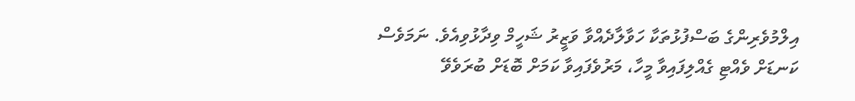އިލްމުވެރިންގެ ބަސްފުޅުތަކާ ހަވާލާދެއްވާ ވަޒީރު ޝަހީމް ވިދާޅުވިއެވެ. ނަމަވެސް ކަނޑަށް ވެއްޓި ގެއްލިފައިވާ މީހާ، މަރުވެފައިވާ ކަމަށް ބޮޑަށް ބުރަވެވޭ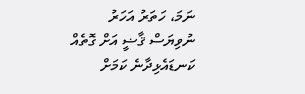ނަމަ، ހަތަރު އަހަރު ނުވިޔަސް ޤާޟީ އަށް ގޮތެއް ކަނޑައެޅިދާނެ ކަމަށް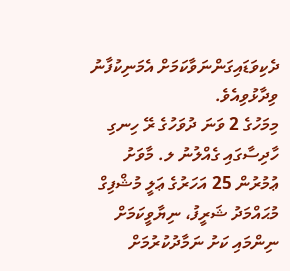ދެކިވަޑައިގަންނަވާކަމަށް އެމަނިކުފާނު ވިދާޅުވިއެވެ.
މިމަހުގެ 2 ވަނަ ދުވަހުގެ ރޭ ހިނގި ހާދިސާގައި ގެއްލުނު ލ. މާވަށު ޢުމުރުން 25 އަހަރުގެ ޢަލީ މުޝްފިގް މުޙައްމަދު ޝަރީފު، ނިޔާވީކަމަށް ނިންމައި ކަށު ނަމާދުކުރުމަށް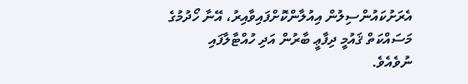އެރަށުކައުންސިލުން އިއުލާންކޮށްފައިވާއިރު، އޭނާ ހޯދުމުގެ މަސައްކަތް ޤައުމީ ދިފާޢީ ބާރުން އަދި ހުއްޓާލާފައި ނުވެއެވެ.